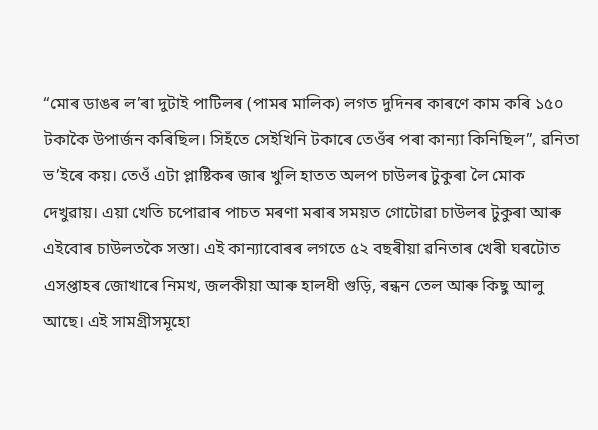“মোৰ ডাঙৰ ল’ৰা দুটাই পাটিলৰ (পামৰ মালিক) লগত দুদিনৰ কাৰণে কাম কৰি ১৫০ টকাকৈ উপার্জন কৰিছিল। সিহঁতে সেইখিনি টকাৰে তেওঁৰ পৰা কান্যা কিনিছিল”, ৱনিতা ভ’ইৰে কয়। তেওঁ এটা প্লাষ্টিকৰ জাৰ খুলি হাতত অলপ চাউলৰ টুকুৰা লৈ মোক দেখুৱায়। এয়া খেতি চপোৱাৰ পাচত মৰণা মৰাৰ সময়ত গোটোৱা চাউলৰ টুকুৰা আৰু এইবোৰ চাউলতকৈ সস্তা। এই কান্যাবোৰৰ লগতে ৫২ বছৰীয়া ৱনিতাৰ খেৰী ঘৰটোত এসপ্তাহৰ জোখাৰে নিমখ, জলকীয়া আৰু হালধী গুড়ি, ৰন্ধন তেল আৰু কিছু আলু আছে। এই সামগ্রীসমূহো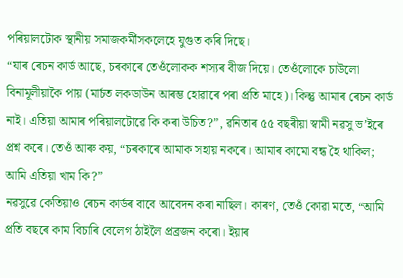পৰিয়ালটোক স্থানীয় সমাজকর্মীসকলেহে যুগুত কৰি দিছে।
“যাৰ ৰেচন কার্ড আছে, চৰকাৰে তেওঁলোকক শস্যৰ বীজ দিয়ে। তেওঁলোকে চাউলো বিনামূলীয়াকৈ পায় (মার্চত লকডাউন আৰম্ভ হোৱাৰে পৰা প্রতি মাহে)। কিন্তু আমাৰ ৰেচন কার্ড নাই। এতিয়া আমাৰ পৰিয়ালটোৱে কি কৰা উচিত?”, ৱনিতাৰ ৫৫ বছৰীয়া স্বামী নৱসু ভ’ইৰে প্রশ্ন কৰে। তেওঁ আৰু কয়, “চৰকাৰে আমাক সহায় নকৰে। আমাৰ কামো বন্ধ হৈ থাকিল; আমি এতিয়া খাম কি?”
নৱসুৱে কেতিয়াও ৰেচন কার্ডৰ বাবে আবেদন কৰা নাছিল। কাৰণ, তেওঁ কোৱা মতে, “আমি প্রতি বছৰে কাম বিচাৰি বেলেগ ঠাইলৈ প্রব্রজন কৰো। ইয়াৰ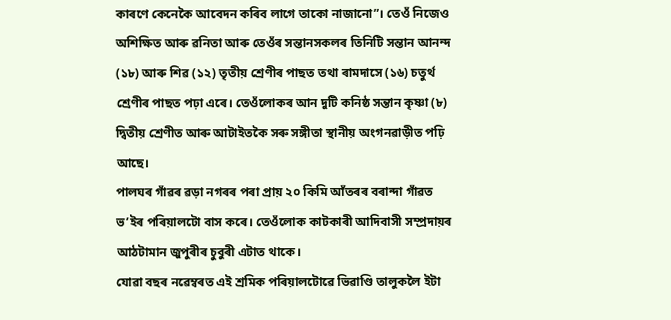কাৰণে কেনেকৈ আবেদন কৰিব লাগে তাকো নাজানো”। তেওঁ নিজেও অশিক্ষিত আৰু ৱনিতা আৰু তেওঁৰ সন্তানসকলৰ তিনিটি সন্তান আনন্দ (১৮) আৰু শিৱ (১২) তৃতীয় শ্রেণীৰ পাছত তথা ৰামদাসে (১৬) চতুৰ্থ শ্রেণীৰ পাছত পঢ়া এৰে। তেওঁলোকৰ আন দুটি কনিষ্ঠ সন্তান কৃষ্ণা (৮) দ্বিতীয় শ্রেণীত আৰু আটাইতকৈ সৰু সঙ্গীতা স্থানীয় অংগনৱাড়ীত পঢ়ি আছে।
পালঘৰ গাঁৱৰ ৱড়া নগৰৰ পৰা প্রায় ২০ কিমি আঁতৰৰ বৰান্দা গাঁৱত ভ’ইৰ পৰিয়ালটো বাস কৰে। তেওঁলোক কাটকাৰী আদিবাসী সম্প্রদায়ৰ আঠটামান জুপুৰীৰ চুবুৰী এটাত থাকে।
যোৱা বছৰ নৱেম্বৰত এই শ্রমিক পৰিয়ালটোৱে ভিৱাণ্ডি তালুকলৈ ইটা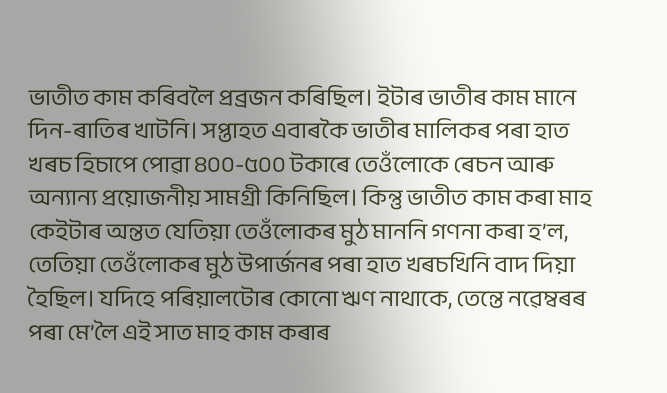ভাতীত কাম কৰিবলৈ প্রব্রজন কৰিছিল। ইটাৰ ভাতীৰ কাম মানে দিন-ৰাতিৰ খাটনি। সপ্তাহত এবাৰকৈ ভাতীৰ মালিকৰ পৰা হাত খৰচ হিচাপে পোৱা ৪০০-৫০০ টকাৰে তেওঁলোকে ৰেচন আৰু অন্যান্য প্রয়োজনীয় সামগ্রী কিনিছিল। কিন্তু ভাতীত কাম কৰা মাহ কেইটাৰ অন্তত যেতিয়া তেওঁলোকৰ মুঠ মাননি গণনা কৰা হ’ল, তেতিয়া তেওঁলোকৰ মুঠ উপার্জনৰ পৰা হাত খৰচখিনি বাদ দিয়া হৈছিল। যদিহে পৰিয়ালটোৰ কোনো ঋণ নাথাকে, তেন্তে নৱেম্বৰৰ পৰা মে’লৈ এই সাত মাহ কাম কৰাৰ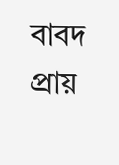বাবদ প্রায়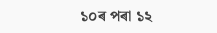১০ৰ পৰা ১২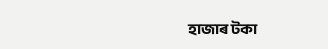হাজাৰ টকা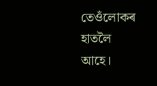তেওঁলোকৰ হাতলৈ আহে।